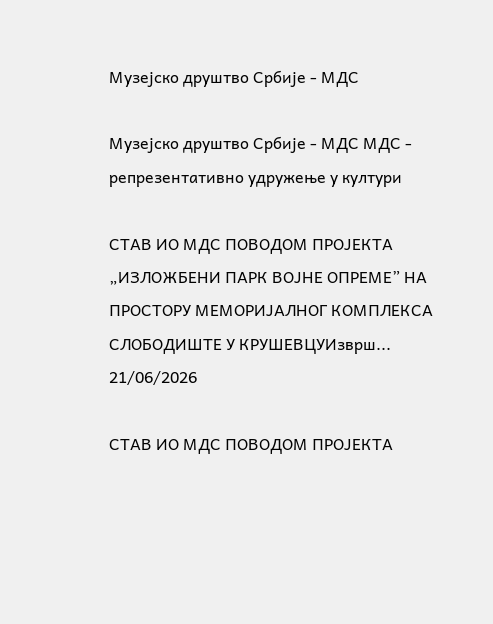Музејско друштво Србије - МДС

Музејско друштво Србије - МДС МДС - репрезентативно удружење у култури

СТАВ ИО МДС ПОВОДОМ ПРОЈЕКТА „ИЗЛОЖБЕНИ ПАРК ВОЈНЕ ОПРЕМЕ” НА ПРОСТОРУ МЕМОРИЈАЛНОГ КОМПЛЕКСА СЛОБОДИШТЕ У КРУШЕВЦУИзврш...
21/06/2026

СТАВ ИО МДС ПОВОДОМ ПРОЈЕКТА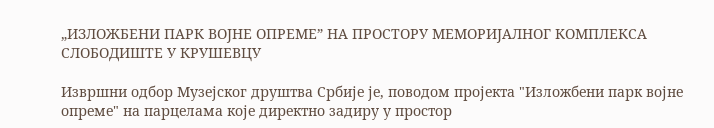„ИЗЛОЖБЕНИ ПАРК ВОЈНЕ ОПРЕМЕ” НА ПРОСТОРУ МЕМОРИЈАЛНОГ КОМПЛЕКСА СЛОБОДИШТЕ У КРУШЕВЦУ

Извршни одбор Музејског друштва Србије је, поводом пројекта "Изложбени парк војне опреме" на парцелама које директно задиру у простор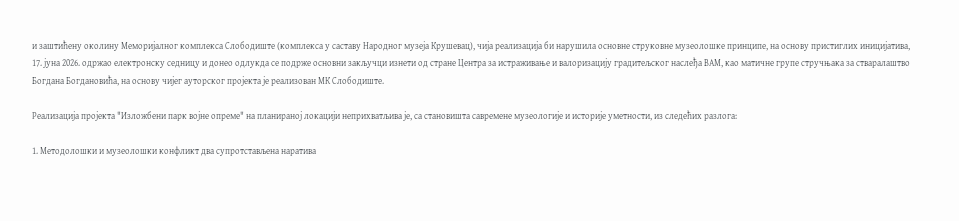и заштићену околину Меморијалног комплекса Слободиште (комплекса у саставу Народног музеја Крушевац), чија реализација би нарушила основне струковне музеолошке принципе, на основу пристиглих иницијатива, 17. јуна 2026. одржао електронску седницу и донео одлукда се подрже основни закључци изнети од стране Центра за истраживање и валоризацију градитељског наслеђа ВАМ, као матичне групе стручњака за стваралаштво Богдана Богдановића, на основу чијег ауторског пројекта је реализован МК Слободиште.

Реализација пројекта "Изложбени парк војне опреме" на планираној локацији неприхватљива је, са становишта савремене музеологије и историје уметности, из следећих разлога:

1. Методолошки и музеолошки конфликт два супротстављена наратива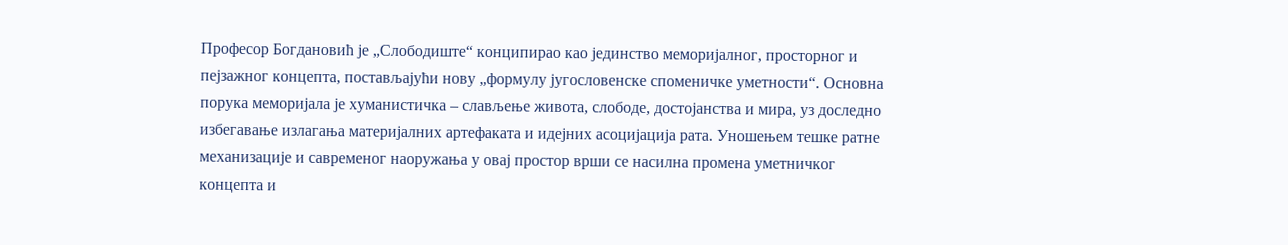Професор Богдановић је „Слободиште“ конципирао као јединство меморијалног, просторног и пејзажног концепта, постављајући нову „формулу југословенске споменичке уметности“. Основна порука меморијала је хуманистичка – слављење живота, слободе, достојанства и мира, уз доследно избегавање излагања материјалних артефаката и идејних асоцијација рата. Уношењем тешке ратне механизације и савременог наоружања у овај простор врши се насилна промена уметничког концепта и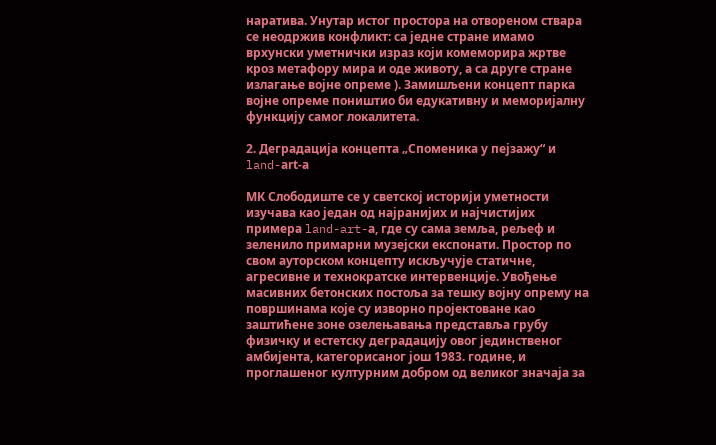наратива. Унутар истог простора на отвореном ствара се неодржив конфликт: са једне стране имамо врхунски уметнички израз који комеморира жртве кроз метафору мира и оде животу, а са друге стране излагање војне опреме ). Замишљени концепт парка војне опреме поништио би едукативну и меморијалну функцију самог локалитета.

2. Деградација концепта „Споменика у пејзажу“ и land-аrt-а

МК Слободиште се у светској историји уметности изучава као један од најранијих и најчистијих примера land-art-а, где су сама земља, рељеф и зеленило примарни музејски експонати. Простор по свом ауторском концепту искључује статичне, агресивне и технократске интервенције. Увођење масивних бетонских постоља за тешку војну опрему на површинама које су изворно пројектоване као заштићене зоне озелењавања представља грубу физичку и естетску деградацију овог јединственог амбијента, категорисаног још 1983. године, и проглашеног културним добром од великог значаја за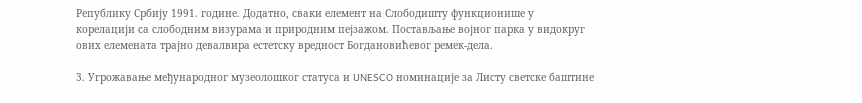Републику Србију 1991. године. Додатно, сваки елемент на Слободишту функционише у корелацији са слободним визурама и природним пејзажом. Постављање војног парка у видокруг ових елемената трајно девалвира естетску вредност Богдановићевог ремек-дела.

3. Угрожавање међународног музеолошког статуса и UNESCO номинације за Листу светске баштине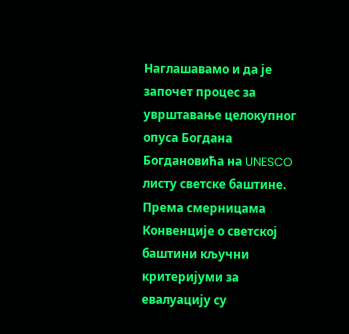Наглашавамо и да је започет процес за уврштавање целокупног опуса Богдана Богдановића на UNESCO листу светске баштине. Према смерницама Конвенције о светској баштини кључни критеријуми за евалуацију су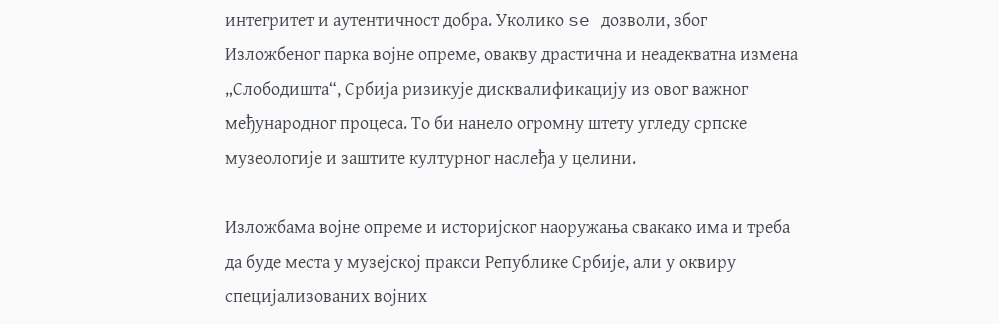интегритет и аутентичност добра. Уколико se дозволи, због Изложбеног парка војне опреме, овакву драстичнa и неадекватнa изменa „Слободишта“, Србија ризикује дисквалификацију из овог важног међународног процеса. То би нанело огромну штету угледу српске музеологије и заштите културног наслеђа у целини.

Изложбама војне опреме и историјског наоружања свакако има и треба да буде места у музејској пракси Републике Србије, али у оквиру специјализованих војних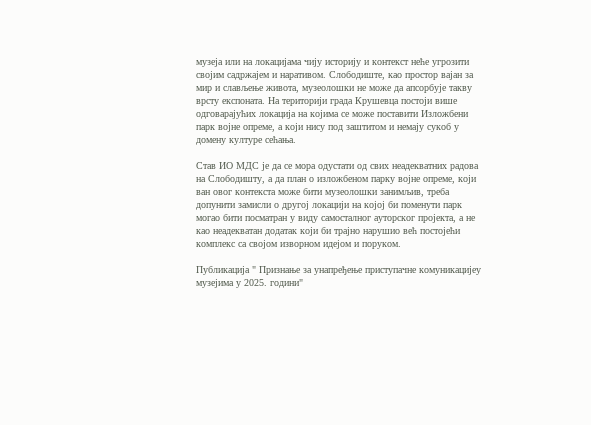музеја или на локацијама чију историју и контекст неће угрозити својим садржајем и наративом. Слободиште, као простор вајан за мир и слављење живота, музеолошки не може да апсорбује такву врсту експоната. На територији града Крушевца постоји више одговарајућих локација на којима се може поставити Изложбени парк војне опреме, а који нису под заштитом и немају сукоб у домену културе сећања.

Став ИО МДС је да се мора одустати од свих неадекватних радова на Слободишту, а да план о изложбеном парку војне опреме, који ван овог контекста може бити музеолошки занимљив, треба допунити замисли о другој локацији на којој би поменути парк могао бити посматран у виду самосталног ауторског пројекта, а не као неадекватан додатак који би трајно нарушио већ постојећи комплекс са својом изворном идејом и поруком.

Публикација " Признање за унапређење приступачне комуникацијеу музејима у 2025. години"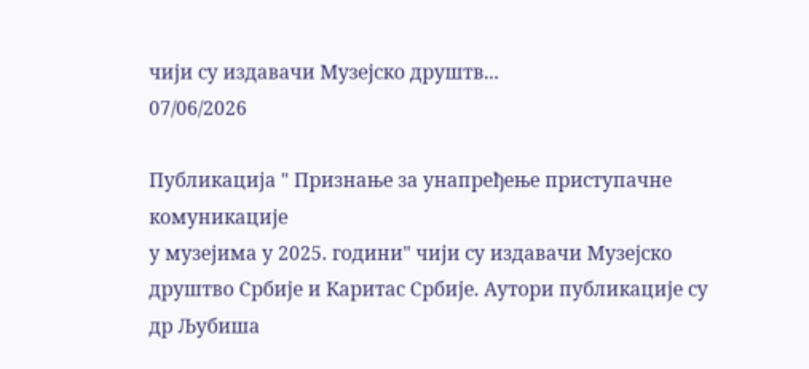чији су издавачи Музејско друштв...
07/06/2026

Публикација " Признање за унапређење приступачне комуникације
у музејима у 2025. години" чији су издавачи Музејско друштво Србије и Каритас Србије. Аутори публикације су др Љубиша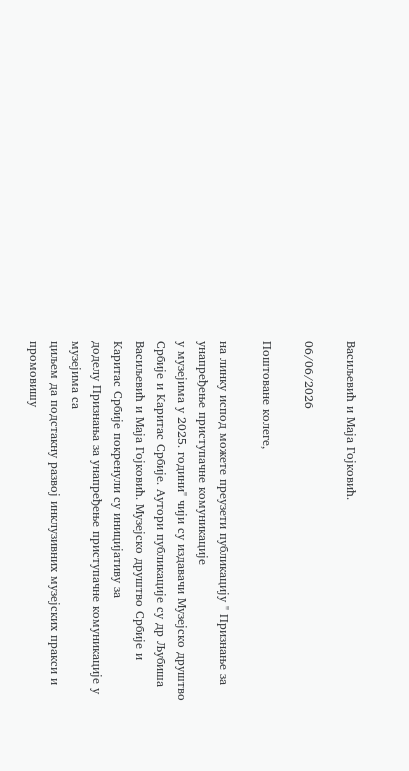Васиљевић и Маја Гојковић.

06/06/2026

Поштоване колеге,

на линку испод можете преузети публикацију " Признање за унапређење приступачне комуникације
у музејима у 2025. години" чији су издавачи Музејско друштво Србије и Каритас Србије. Аутори публикације су др Љубиша Васиљевић и Маја Гојковић. Музејско друштво Србије и Каритас Србије покренули су иницијативу за
доделу Признања за унапређење приступачне комуникације у музејима са
циљем да подстакну развој инклузивних музејских пракси и промовишу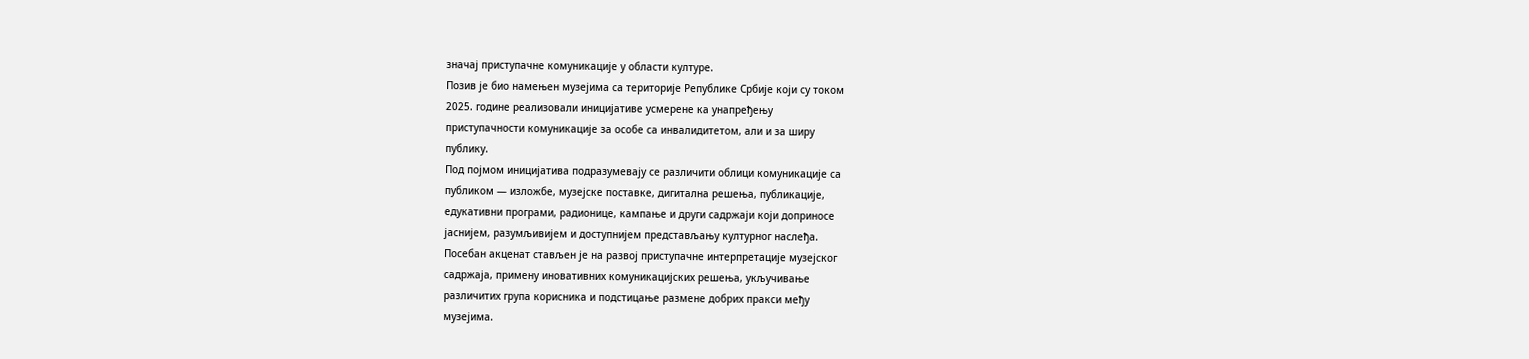значај приступачне комуникације у области културе.
Позив је био намењен музејима са територије Републике Србије који су током
2025. године реализовали иницијативе усмерене ка унапређењу
приступачности комуникације за особе са инвалидитетом, али и за ширу
публику.
Под појмом иницијатива подразумевају се различити облици комуникације са
публиком — изложбе, музејске поставке, дигитална решења, публикације,
едукативни програми, радионице, кампање и други садржаји који доприносе
јаснијем, разумљивијем и доступнијем представљању културног наслеђа.
Посебан акценат стављен је на развој приступачне интерпретације музејског
садржаја, примену иновативних комуникацијских решења, укључивање
различитих група корисника и подстицање размене добрих пракси међу
музејима.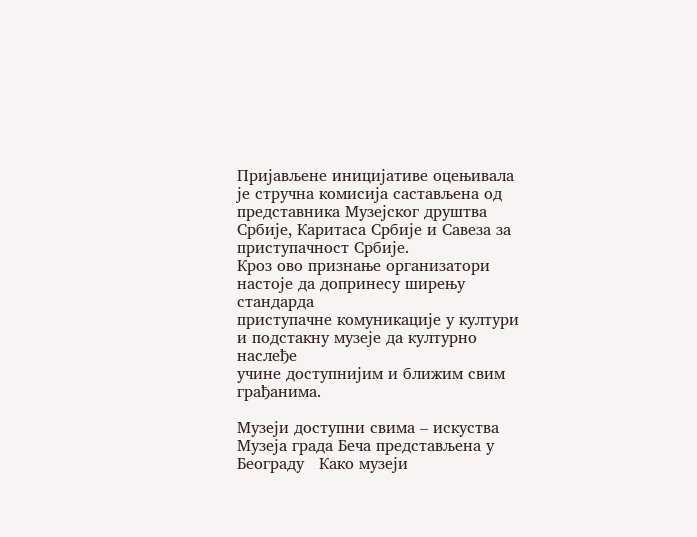Пријављене иницијативе оцењивала је стручна комисија састављена од
представника Музејског друштва Србије, Каритаса Србије и Савеза за
приступачност Србије.
Кроз ово признање организатори настоје да допринесу ширењу стандарда
приступачне комуникације у култури и подстакну музеје да културно наслеђе
учине доступнијим и ближим свим грађанима.

Музеји доступни свима – искуства Музеја града Беча представљена у Београду   Како музеји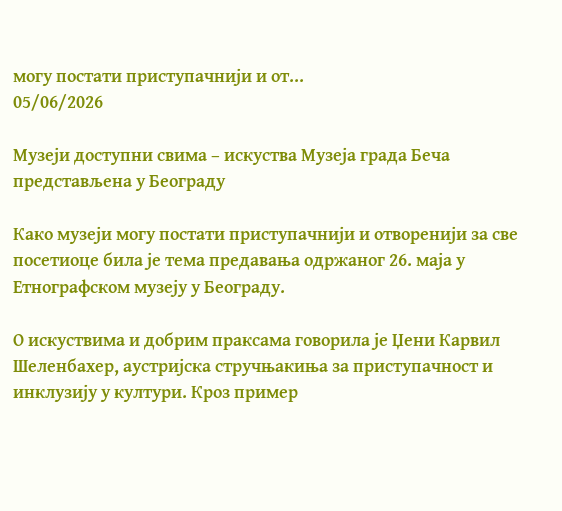могу постати приступачнији и от...
05/06/2026

Музеји доступни свима – искуства Музеја града Беча представљена у Београду

Како музеји могу постати приступачнији и отворенији за све посетиоце била је тема предавања одржаног 26. маја у Етнографском музеју у Београду.

О искуствима и добрим праксама говорила је Џени Карвил Шеленбахер, аустријска стручњакиња за приступачност и инклузију у култури. Кроз пример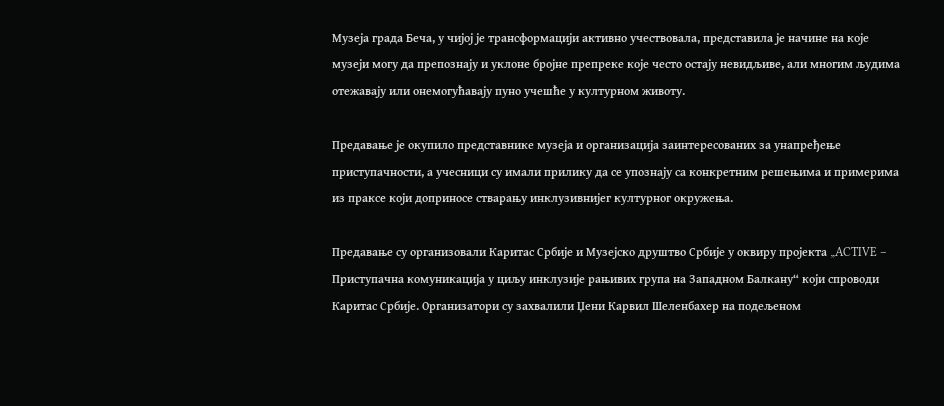Музеја града Беча, у чијој је трансформацији активно учествовала, представила је начине на које музеји могу да препознају и уклоне бројне препреке које често остају невидљиве, али многим људима отежавају или онемогућавају пуно учешће у културном животу.

Предавање је окупило представнике музеја и организација заинтересованих за унапређење приступачности, а учесници су имали прилику да се упознају са конкретним решењима и примерима из праксе који доприносе стварању инклузивнијег културног окружења.

Предавање су организовали Каритас Србије и Музејско друштво Србије у оквиру пројекта „ACTIVE – Приступачна комуникација у циљу инклузије рањивих група на Западном Балкану“ који спроводи Каритас Србије. Организатори су захвалили Џени Карвил Шеленбахер на подељеном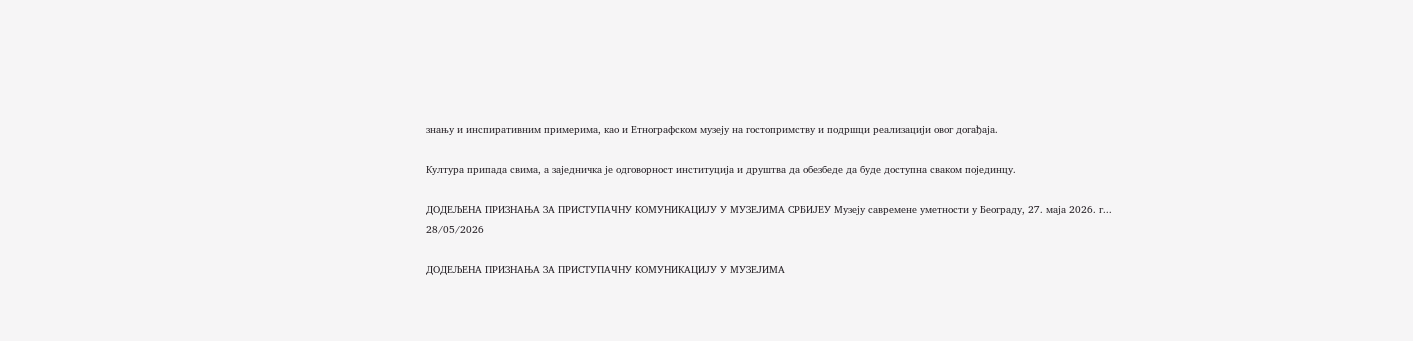знању и инспиративним примерима, као и Етнографском музеју на гостопримству и подршци реализацији овог догађаја.

Култура припада свима, а заједничка је одговорност институција и друштва да обезбеде да буде доступна сваком појединцу.

ДОДЕЉЕНА ПРИЗНАЊА ЗА ПРИСТУПАЧНУ КОМУНИКАЦИЈУ У МУЗЕЈИМА СРБИЈЕУ Музеју савремене уметности у Београду, 27. маја 2026. г...
28/05/2026

ДОДЕЉЕНА ПРИЗНАЊА ЗА ПРИСТУПАЧНУ КОМУНИКАЦИЈУ У МУЗЕЈИМА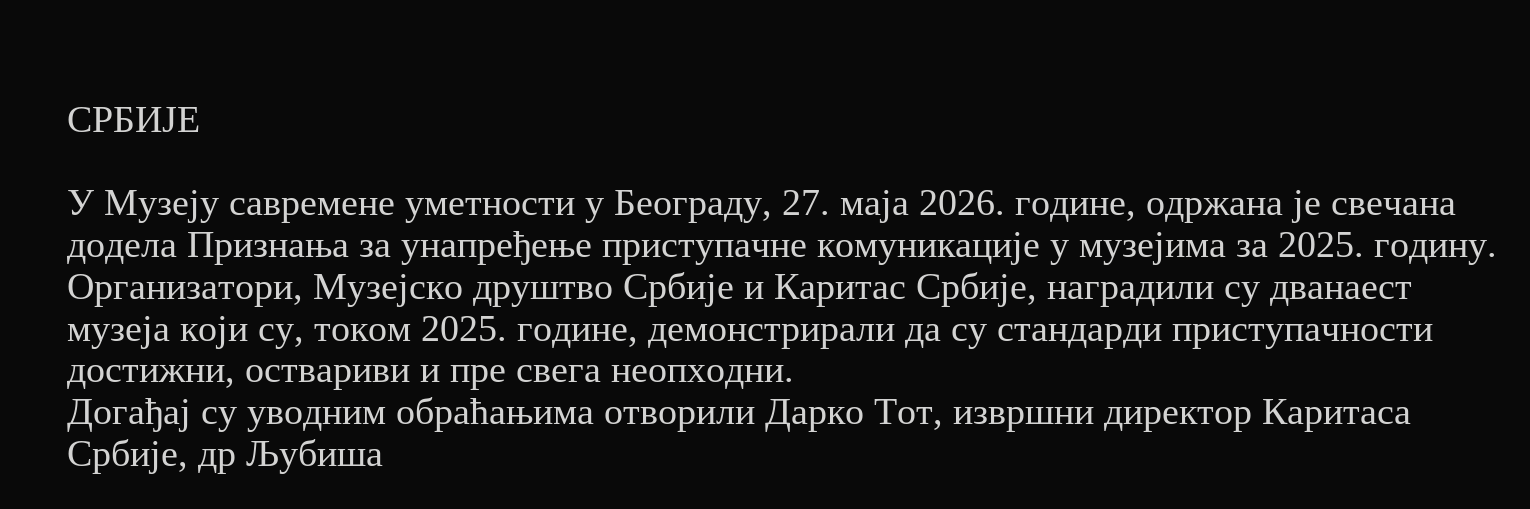СРБИЈЕ

У Музеју савремене уметности у Београду, 27. маја 2026. године, одржана је свечана додела Признања за унапређење приступачне комуникације у музејима за 2025. годину. Организатори, Музејско друштво Србије и Каритас Србије, наградили су дванаест музеја који су, током 2025. године, демонстрирали да су стандарди приступачности достижни, оствариви и пре свега неопходни.
Догађај су уводним обраћањима отворили Дарко Тот, извршни директор Каритаса Србије, др Љубиша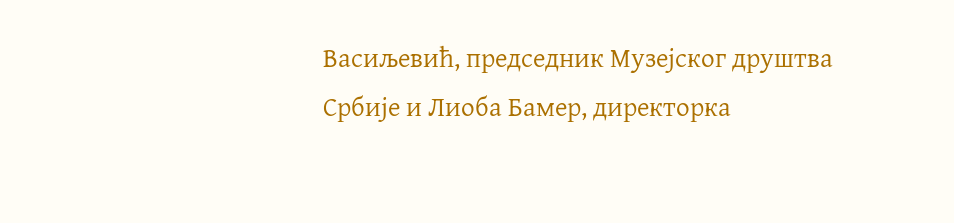Васиљевић, председник Музејског друштва Србије и Лиоба Бамер, директорка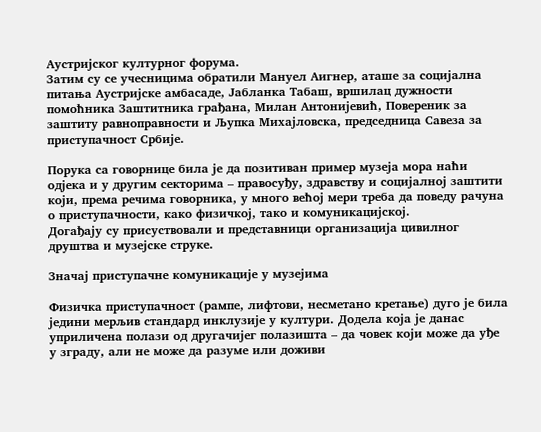Аустријског културног форума.
Затим су се учесницима обратили Мануел Аигнер, аташе за социјална питања Аустријске амбасаде, Јабланка Табаш, вршилац дужности помоћника Заштитника грађана, Милан Антонијевић, Повереник за заштиту равноправности и Љупка Михајловска, председница Савеза за приступачност Србије.

Порука са говорнице била је да позитиван пример музеја мора наћи одјека и у другим секторима – правосуђу, здравству и социјалној заштити који, према речима говорника, у много већој мери треба да поведу рачуна о приступачности, како физичкој, тако и комуникацијској.
Догађају су присуствовали и представници организација цивилног друштва и музејске струке.

Значај приступачне комуникације у музејима

Физичка приступачност (рампе, лифтови, несметано кретање) дуго је била једини мерљив стандард инклузије у култури. Додела која је данас уприличена полази од другачијег полазишта – да човек који може да уђе у зграду, али не може да разуме или доживи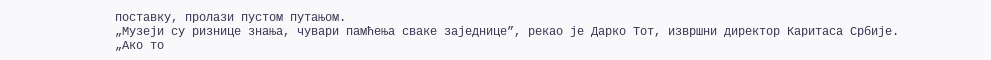поставку, пролази пустом путањом.
„Музеји су ризнице знања, чувари памћења сваке заједнице”, рекао је Дарко Тот, извршни директор Каритаса Србије.
„Ако то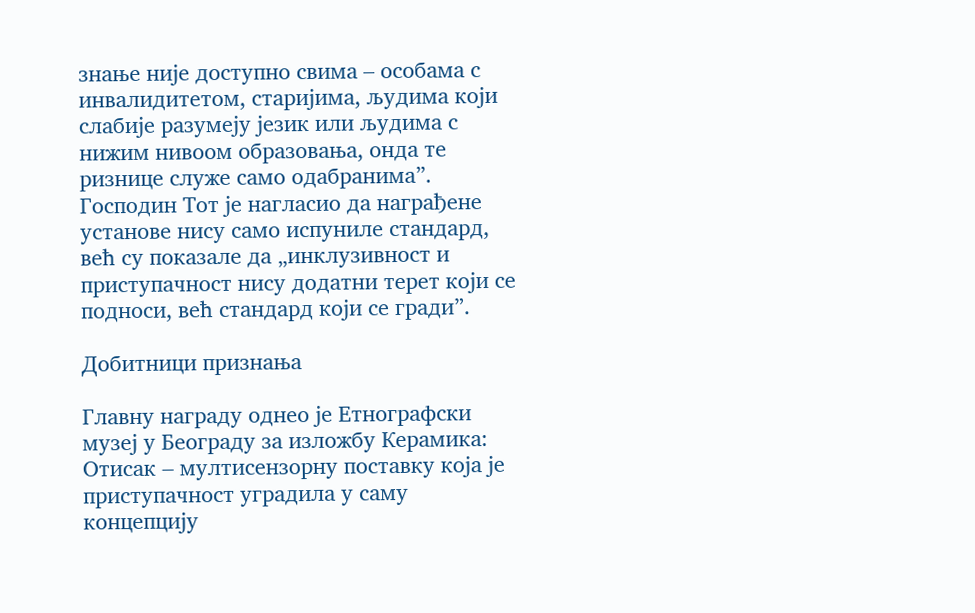знање није доступно свима – особама с инвалидитетом, старијима, људима који слабије разумеју језик или људима с нижим нивоом образовања, онда те ризнице служе само одабранима”.
Господин Тот је нагласио да награђене установе нису само испуниле стандард, већ су показале да „инклузивност и приступачност нису додатни терет који се подноси, већ стандард који се гради”.

Добитници признања

Главну награду однео је Етнографски музеј у Београду за изложбу Керамика: Отисак ‒ мултисензорну поставку која је приступачност уградила у саму концепцију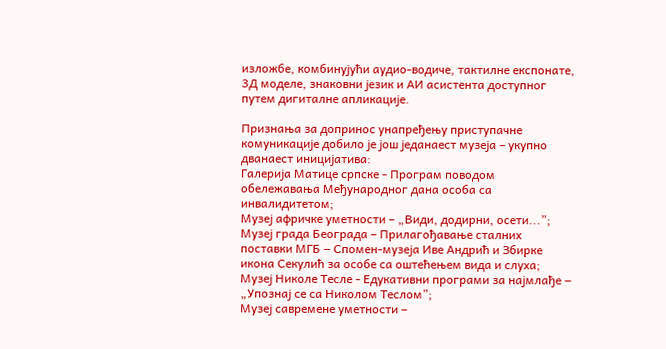изложбе, комбинујући аудио-водиче, тактилне експонате, 3Д моделе, знаковни језик и АИ асистента доступног путем дигиталне апликације.

Признања за допринос унапређењу приступачне комуникације добило је још једанаест музеја – укупно дванаест иницијатива:
Галерија Матице српске - Програм поводом обележавања Међународног дана особа са инвалидитетом;
Музеј афричке уметности – „Види, додирни, осети...”;
Музеј града Београда – Прилагођавање сталних поставки МГБ ‒ Спомен-музеја Иве Андрић и Збирке икона Секулић за особе са оштећењем вида и слуха;
Музеј Николе Тесле - Едукативни програми за најмлађе ‒ „Упознај се са Николом Теслом”;
Музеј савремене уметности –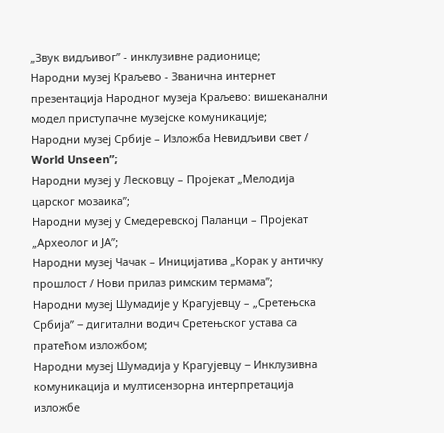„Звук видљивог” - инклузивне радионице;
Народни музеј Краљево - Званична интернет презентација Народног музеја Краљево: вишеканални модел приступачне музејске комуникације;
Народни музеј Србије – Изложба Невидљиви свет / World Unseen”;
Народни музеј у Лесковцу – Пројекат „Мелодија царског мозаика”;
Народни музеј у Смедеревској Паланци – Пројекат „Археолог и ЈА”;
Народни музеј Чачак – Иницијатива „Корак у античку прошлост / Нови прилаз римским термама”;
Народни музеј Шумадије у Крагујевцу – „Сретењска Србија” ‒ дигитални водич Сретењског устава са пратећом изложбом;
Народни музеј Шумадија у Крагујевцу ‒ Инклузивна комуникација и мултисензорна интерпретација изложбе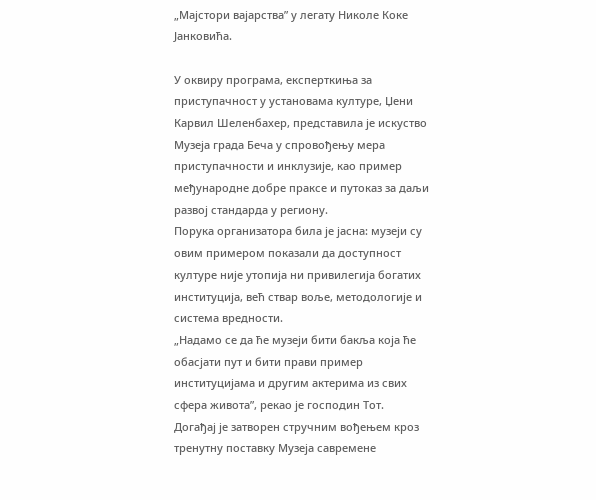„Мајстори вајарства” у легату Николе Коке Јанковића.

У оквиру програма, експерткиња за приступачност у установама културе, Џени Карвил Шеленбахер, представила је искуство Музеја града Беча у спровођењу мера приступачности и инклузије, као пример међународне добре праксе и путоказ за даљи развој стандарда у региону.
Порука организатора била је јасна: музеји су овим примером показали да доступност културе није утопија ни привилегија богатих институција, већ ствар воље, методологије и система вредности.
„Надамо се да ће музеји бити бакља која ће обасјати пут и бити прави пример институцијама и другим актерима из свих сфера живота”, рекао је господин Тот.
Догађај је затворен стручним вођењем кроз тренутну поставку Музеја савремене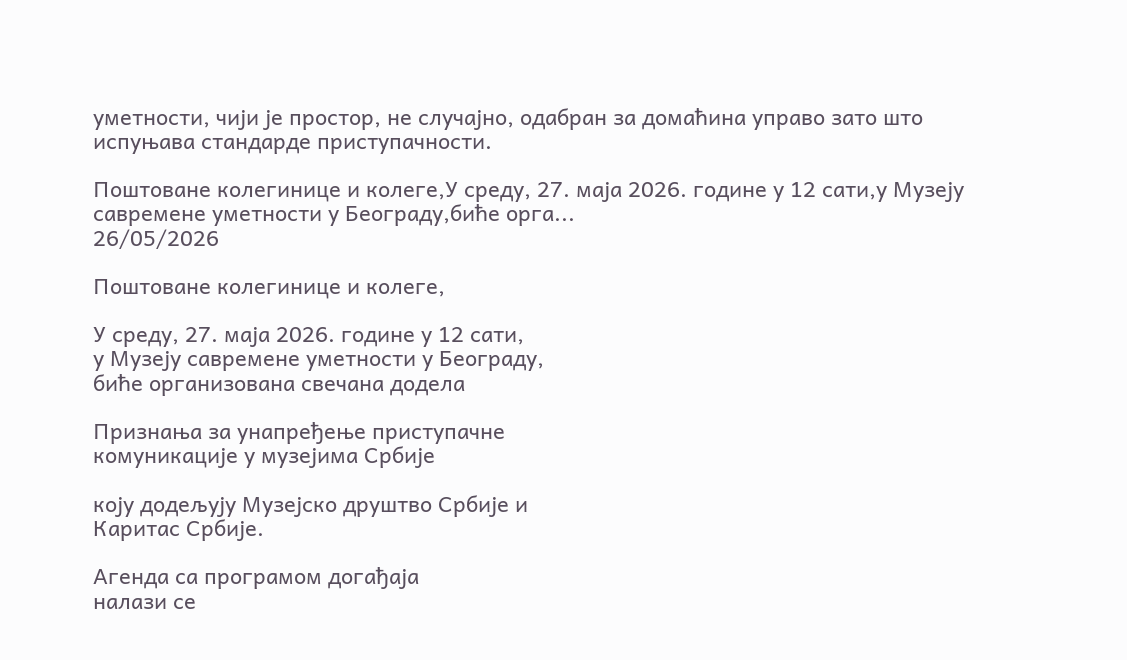уметности, чији је простор, не случајно, одабран за домаћина управо зато што испуњава стандарде приступачности.

Поштоване колегинице и колеге,У среду, 27. маја 2026. године у 12 сати,у Музеју савремене уметности у Београду,биће орга...
26/05/2026

Поштоване колегинице и колеге,

У среду, 27. маја 2026. године у 12 сати,
у Музеју савремене уметности у Београду,
биће организована свечана додела

Признања за унапређење приступачне
комуникације у музејима Србије

коју додељују Музејско друштво Србије и
Каритас Србије.

Агенда са програмом догађаја
налази се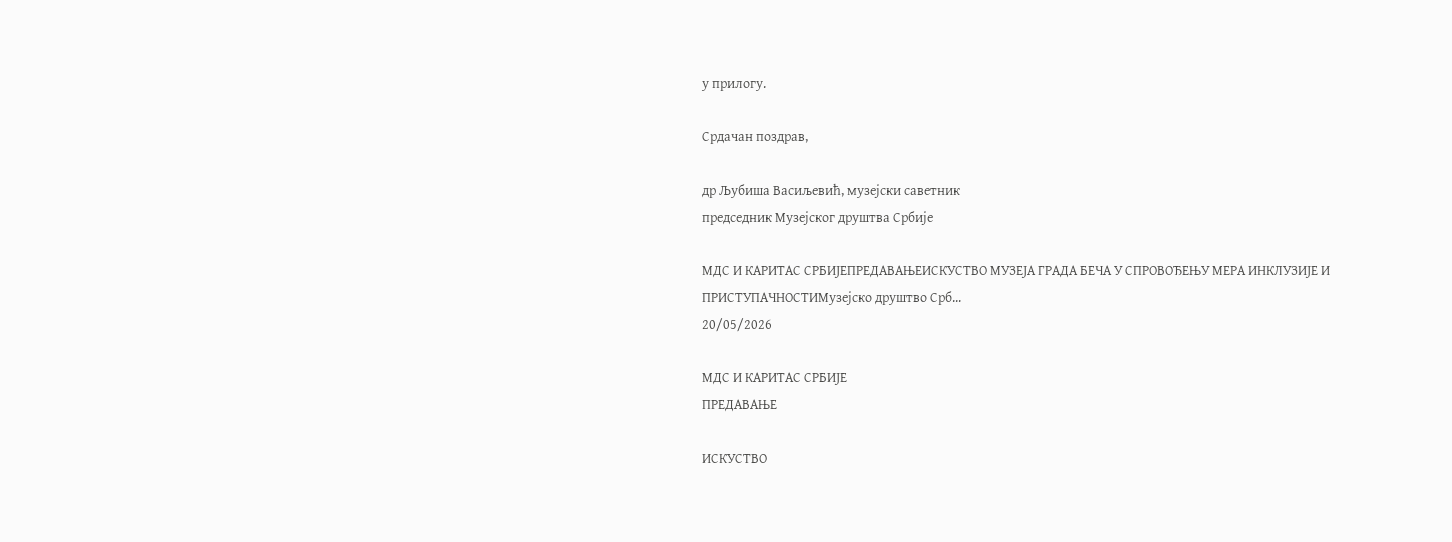у прилогу.

Срдачан поздрав,

др Љубиша Васиљевић, музејски саветник
председник Музејског друштва Србије

МДС И КАРИТАС СРБИЈЕПРЕДАВАЊЕИСКУСТВО МУЗЕЈА ГРАДА БЕЧА У СПРОВОЂЕЊУ МЕРА ИНКЛУЗИЈЕ И ПРИСТУПАЧНОСТИМузејско друштво Срб...
20/05/2026

МДС И КАРИТАС СРБИЈЕ
ПРЕДАВАЊЕ

ИСКУСТВО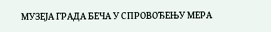МУЗЕЈА ГРАДА БЕЧА У СПРОВОЂЕЊУ МЕРА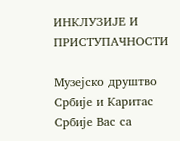ИНКЛУЗИЈЕ И ПРИСТУПАЧНОСТИ

Музејско друштво Србије и Каритас Србије Вас са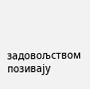задовољством позивају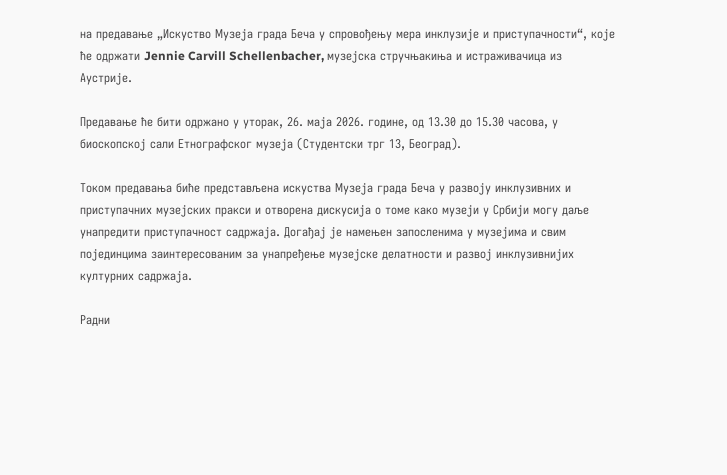на предавање „Искуство Музеја града Беча у спровођењу мера инклузије и приступачности“, које
ће одржати Jennie Carvill Schellenbacher, музејска стручњакиња и истраживачица из
Аустрије.

Предавање ће бити одржано у уторак, 26. маја 2026. године, од 13.30 до 15.30 часова, у биоскопској сали Етнографског музеја (Студентски трг 13, Београд).

Током предавања биће представљена искуства Музеја града Беча у развоју инклузивних и приступачних музејских пракси и отворена дискусија о томе како музеји у Србији могу даље унапредити приступачност садржаја. Догађај је намењен запосленима у музејима и свим појединцима заинтересованим за унапређење музејске делатности и развој инклузивнијих културних садржаја.

Радни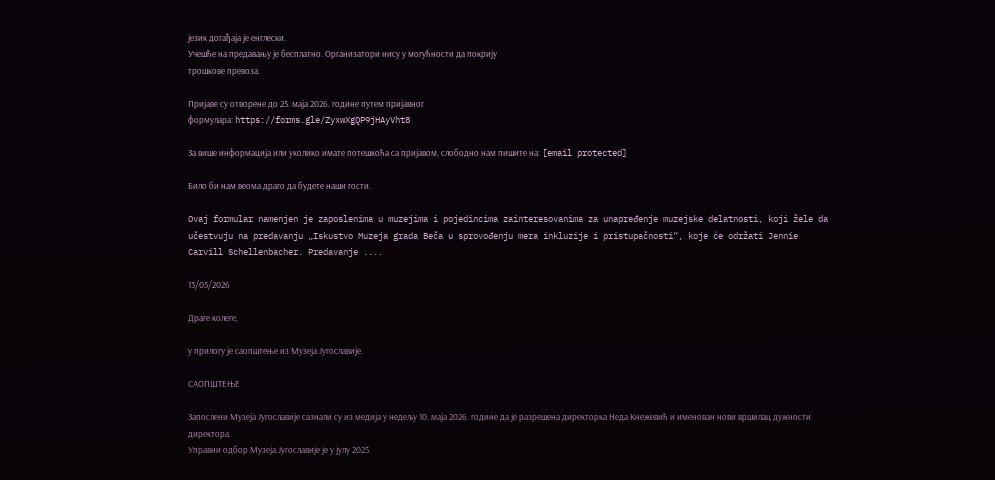језик догађаја је енглески.
Учешће на предавању је бесплатно. Организатори нису у могућности да покрију
трошкове превоза.

Пријаве су отворене до 25. маја 2026. године путем пријавног
формулара: https://forms.gle/ZyxwXgQP9jHAyVht8

За више информација или уколико имате потешкоћа са пријавом, слободно нам пишите на: [email protected]

Било би нам веома драго да будете наши гости.

Ovaj formular namenjen je zaposlenima u muzejima i pojedincima zainteresovanima za unapređenje muzejske delatnosti, koji žele da učestvuju na predavanju „Iskustvo Muzeja grada Beča u sprovođenju mera inkluzije i pristupačnosti“, koje će održati Jennie Carvill Schellenbacher. Predavanje ....

13/05/2026

Драге колеге,

у прилогу је саопштење из Музеја Југославије.

САОПШТЕЊЕ

Запослени Музеја Југославије сазнали су из медија у недељу 10. маја 2026. године да је разрешена директорка Неда Кнежевић и именован нови вршилац дужности директора.
Управни одбор Музеја Југославије је у јулу 2025.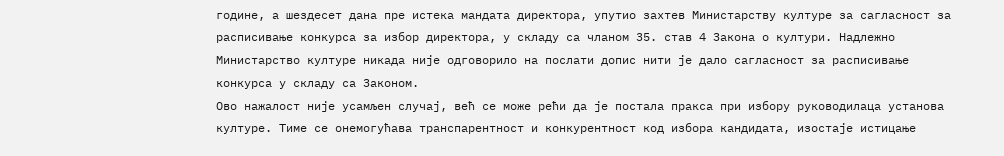године, а шездесет дана пре истека мандата директора, упутио захтев Министарству културе за сагласност за расписивање конкурса за избор директора, у складу са чланом 35. став 4 Закона о култури. Надлежно Министарство културе никада није одговорило на послати допис нити је дало сагласност за расписивање конкурса у складу са Законом.
Ово нажалост није усамљен случај, већ се може рећи да је постала пракса при избору руководилаца установа културе. Тиме се онемогућава транспарентност и конкурентност код избора кандидата, изостаје истицање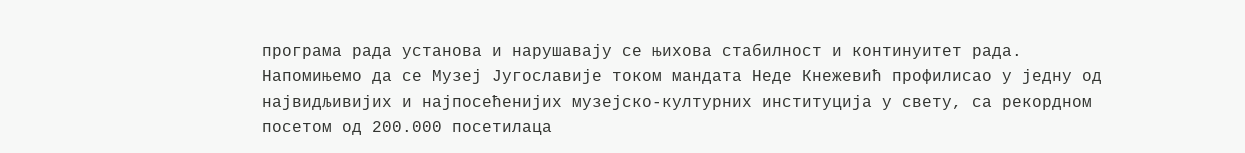програма рада установа и нарушавају се њихова стабилност и континуитет рада.
Напомињемо да се Музеј Југославије током мандата Неде Кнежевић профилисао у једну од највидљивијих и најпосећенијих музејско-културних институција у свету, са рекордном посетом од 200.000 посетилаца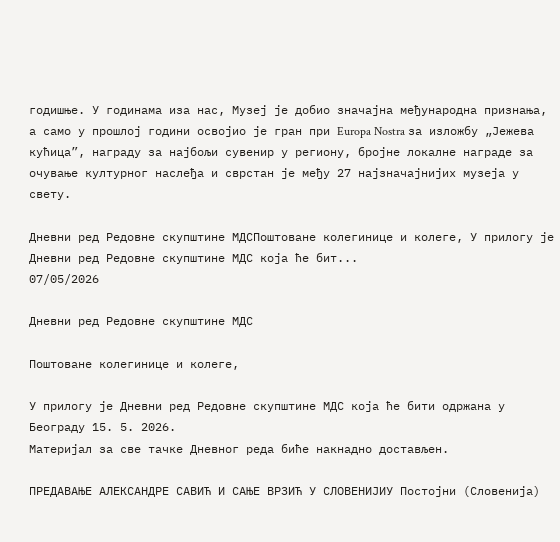годишње. У годинама иза нас, Музеј је добио значајна међународна признања, а само у прошлој години освојио је гран при Europa Nostra за изложбу „Јежева кућица”, награду за најбољи сувенир у региону, бројне локалне награде за очување културног наслеђа и сврстан је међу 27 најзначајнијих музеја у свету.

Дневни ред Редовне скупштине МДСПоштоване колегинице и колеге, У прилогу је Дневни ред Редовне скупштине МДС која ће бит...
07/05/2026

Дневни ред Редовне скупштине МДС

Поштоване колегинице и колеге,

У прилогу је Дневни ред Редовне скупштине МДС која ће бити одржана у Београду 15. 5. 2026.
Материјал за све тачке Дневног реда биће накнадно достављен.

ПРЕДАВАЊЕ АЛЕКСАНДРЕ САВИЋ И САЊЕ ВРЗИЋ У СЛОВЕНИЈИУ Постојни (Словенија)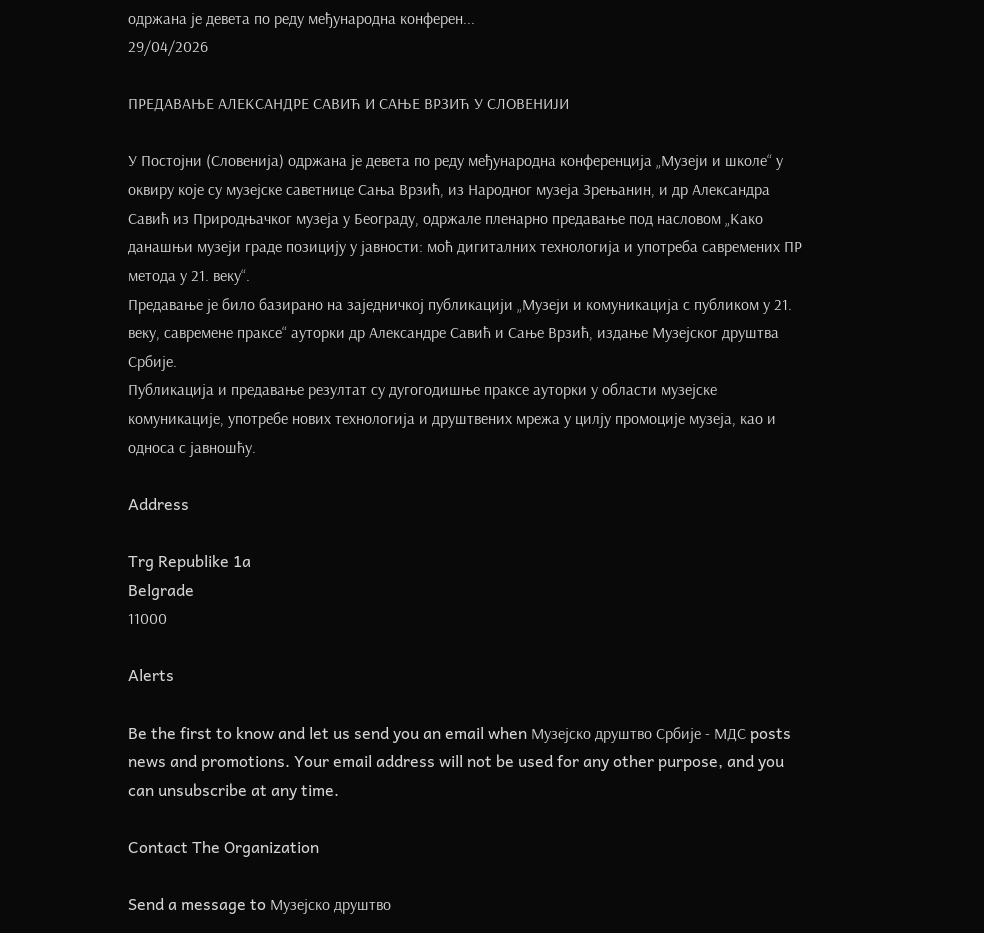одржана је девета по реду међународна конферен...
29/04/2026

ПРЕДАВАЊЕ АЛЕКСАНДРЕ САВИЋ И САЊЕ ВРЗИЋ У СЛОВЕНИЈИ

У Постојни (Словенија) одржана је девета по реду међународна конференција „Музеји и школе“ у оквиру које су музејске саветнице Сања Врзић, из Народног музеја Зрењанин, и др Александра Савић из Природњачког музеја у Београду, одржале пленарно предавање под насловом „Како данашњи музеји граде позицију у јавности: моћ дигиталних технологија и употреба савремених ПР метода у 21. веку“.
Предавање је било базирано на заједничкој публикацији „Музеји и комуникација с публиком у 21. веку, савремене праксе“ ауторки др Александре Савић и Сање Врзић, издање Музејског друштва Србије.
Публикација и предавање резултат су дугогодишње праксе ауторки у области музејске комуникације, употребе нових технологија и друштвених мрежа у цилју промоције музеја, као и односа с јавношћу.

Address

Trg Republike 1a
Belgrade
11000

Alerts

Be the first to know and let us send you an email when Музејско друштво Србије - МДС posts news and promotions. Your email address will not be used for any other purpose, and you can unsubscribe at any time.

Contact The Organization

Send a message to Музејско друштво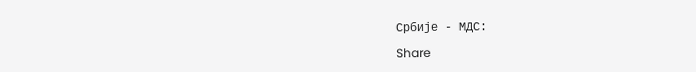Србије - МДС:

Share